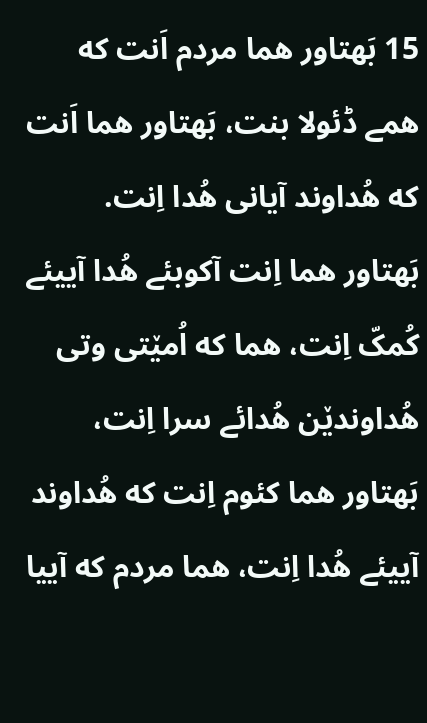15 بَهتاور هما مردم اَنت که همے ڈئولا بنت، بَهتاور هما اَنت که هُداوند آیانی هُدا اِنت.
بَهتاور هما اِنت آکوبئے هُدا آییئے کُمکّ اِنت، هما که اُمێتی وتی هُداوندێن هُدائے سرا اِنت،
بَهتاور هما کئوم اِنت که هُداوند آییئے هُدا اِنت، هما مردم که آییا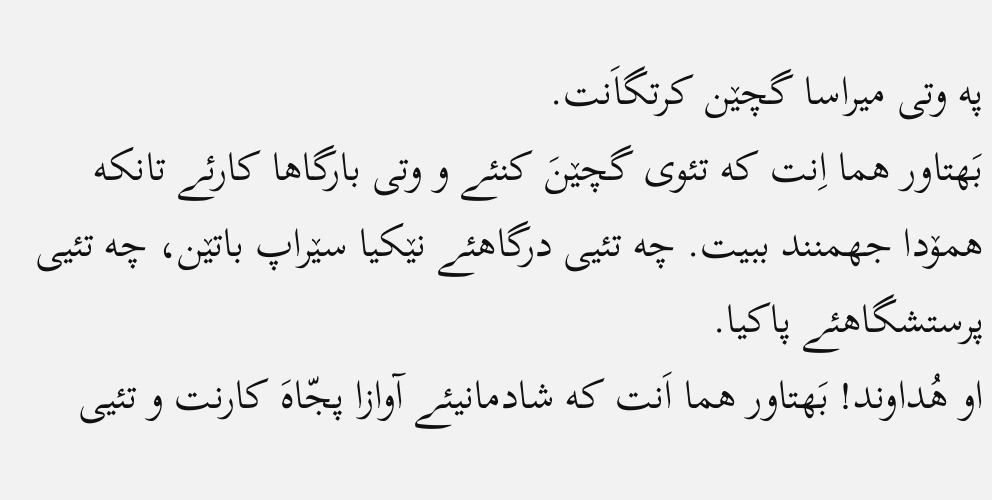په وتی میراسا گچێن کرتگاَنت.
بَهتاور هما اِنت که تئوی گچێنَ کنئے و وتی بارگاها کارئے تانکه همۆدا جهمنند ببیت. چه تئیی درگاهئے نێکیا سێراپ باتێن، چه تئیی پرستشگاهئے پاکیا.
او هُداوند! بَهتاور هما اَنت که شادمانیئے آوازا پجّاهَ کارنت و تئیی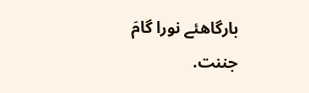بارگاهئے نورا گامَ جننت.